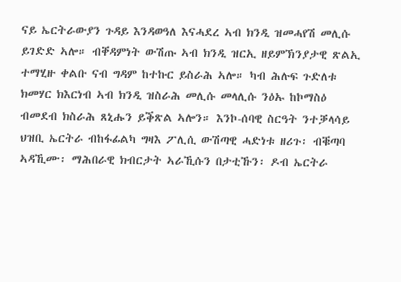ናይ ኤርትራውያን ጉዳይ እንዳወዓለ እናሓደረ ኣብ ክንዲ ዝመሓየሽ መሊሱ ይገድድ ኣሎ። ብቐዳምነት ውሽጡ ኣብ ክንዲ ዝርኢ ዘይምኽንያታዊ ጽልኢ ተማሂዙ ቀልቡ ናብ ግዳም ከተኩር ይስራሕ ኣሎ። ካብ ሕሉፍ ጉድለቱ ክመሃር ክእርነብ ኣብ ክንዲ ዝስራሕ መሊሱ መላሊሱ ንዕኡ ከኮማስዕ ብመደብ ክስራሕ ጸኒሑን ይቕጽል ኣሎን። እንኮ-ሰባዊ ስርዓት ንተቓላሳይ ህዝቢ ኤርትራ ብከፋፊልካ ግዛእ ፖሊሲ ውሽጣዊ ሓድነቱ ዘሪጉ፡ ብቑጣባ ኣዳኺሙ፡ ማሕበራዊ ክብርታት ኣራኺሱን በታቲኹን፡ ዶብ ኤርትራ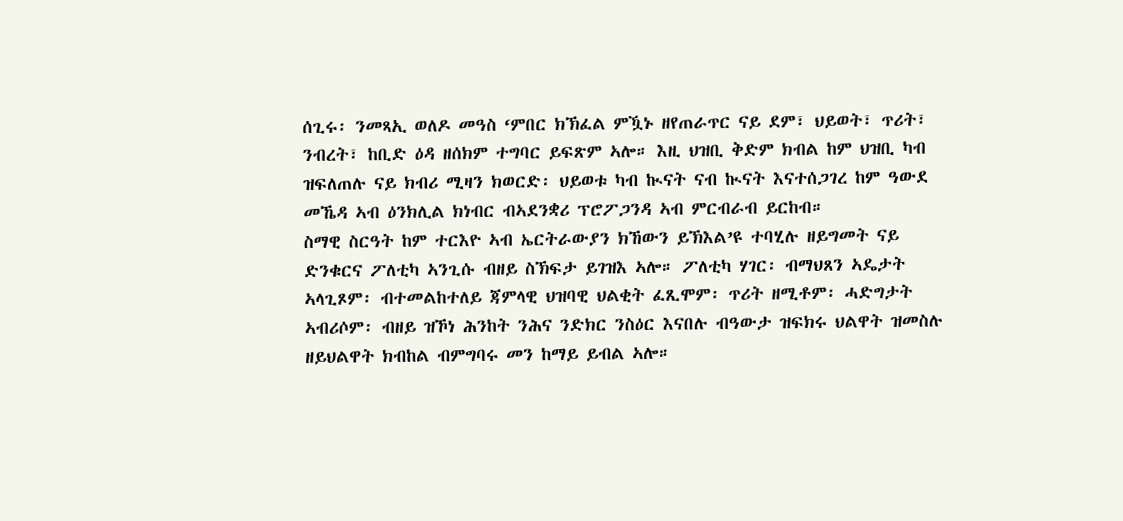ሰጊሩ፡ ንመጻኢ ወለዶ መዓስ ‘ምበር ክኽፈል ምዃኑ ዘየጠራጥር ናይ ደም፣ ህይወት፣ ጥሪት፣ ንብረት፣ ከቢድ ዕዳ ዘሰክም ተግባር ይፍጽም ኣሎ። እዚ ህዝቢ ቅድም ክብል ከም ህዝቢ ካብ ዝፍለጠሉ ናይ ክብሪ ሚዛን ክወርድ፡ ህይወቱ ካብ ኲናት ናብ ኲናት እናተሰጋገረ ከም ዓውደ መኼዳ ኣብ ዕንክሊል ክነብር ብኣደንቋሪ ፕሮፖጋንዳ ኣብ ምርብራብ ይርከብ።
ስማዊ ስርዓት ከም ተርእዮ ኣብ ኤርትራውያን ክኸውን ይኽእል’ዩ ተባሂሉ ዘይግመት ናይ ድንቁርና ፖለቲካ ኣንጊሱ ብዘይ ስኽፍታ ይገዝእ ኣሎ። ፖለቲካ ሃገር፡ ብማህጸን ኣዴታት ኣላጊጾም፡ ብተመልከተለይ ጃምላዊ ህዝባዊ ህልቂት ፈጺሞም፡ ጥሪት ዘሚቶም፡ ሓድግታት ኣብሪሶም፡ ብዘይ ዝኾነ ሕንከት ንሕና ንድክር ንስዕር እናበሉ ብዓውታ ዝፍክሩ ህልዋት ዝመስሉ ዘይህልዋት ክብከል ብምግባሩ መን ከማይ ይብል ኣሎ።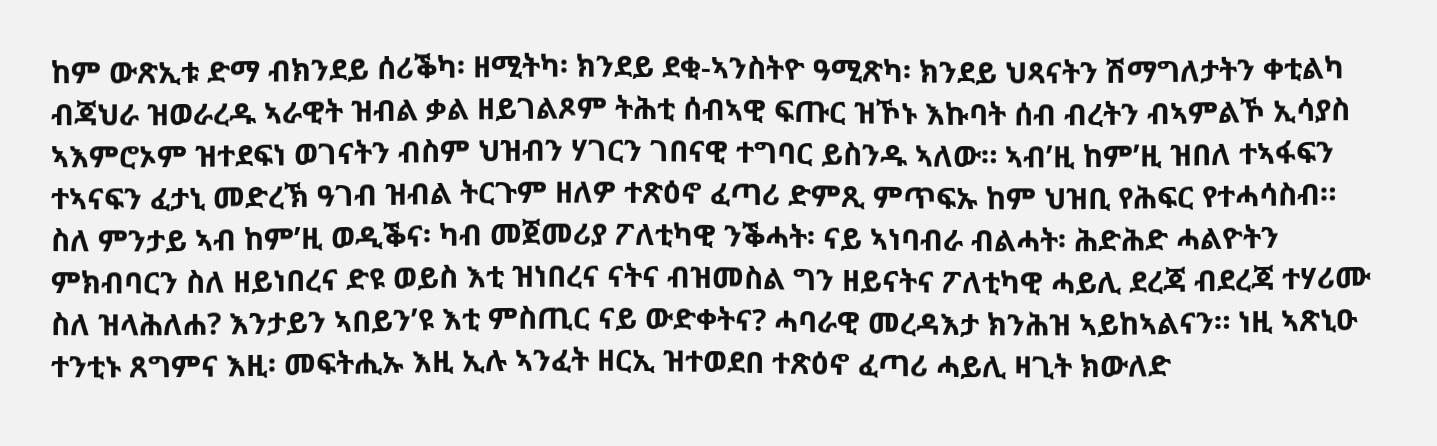ከም ውጽኢቱ ድማ ብክንደይ ሰሪቕካ፡ ዘሚትካ፡ ክንደይ ደቂ-ኣንስትዮ ዓሚጽካ፡ ክንደይ ህጻናትን ሽማግለታትን ቀቲልካ ብጃህራ ዝወራረዱ ኣራዊት ዝብል ቃል ዘይገልጾም ትሕቲ ሰብኣዊ ፍጡር ዝኾኑ እኩባት ሰብ ብረትን ብኣምልኾ ኢሳያስ ኣእምሮኦም ዝተደፍነ ወገናትን ብስም ህዝብን ሃገርን ገበናዊ ተግባር ይስንዱ ኣለው። ኣብ’ዚ ከም’ዚ ዝበለ ተኣፋፍን ተኣናፍን ፈታኒ መድረኽ ዓገብ ዝብል ትርጉም ዘለዎ ተጽዕኖ ፈጣሪ ድምጺ ምጥፍኡ ከም ህዝቢ የሕፍር የተሓሳስብ።
ስለ ምንታይ ኣብ ከም’ዚ ወዲቕና፡ ካብ መጀመሪያ ፖለቲካዊ ንቕሓት፡ ናይ ኣነባብራ ብልሓት፡ ሕድሕድ ሓልዮትን ምክብባርን ስለ ዘይነበረና ድዩ ወይስ እቲ ዝነበረና ናትና ብዝመስል ግን ዘይናትና ፖለቲካዊ ሓይሊ ደረጃ ብደረጃ ተሃሪሙ ስለ ዝላሕለሐ? እንታይን ኣበይን’ዩ እቲ ምስጢር ናይ ውድቀትና? ሓባራዊ መረዳእታ ክንሕዝ ኣይከኣልናን። ነዚ ኣጽኒዑ ተንቲኑ ጸግምና እዚ፡ መፍትሒኡ እዚ ኢሉ ኣንፈት ዘርኢ ዝተወደበ ተጽዕኖ ፈጣሪ ሓይሊ ዛጊት ክውለድ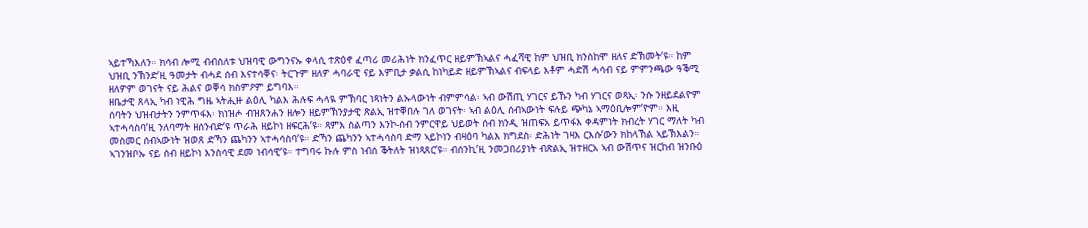ኣይተኻእለን። ክሳብ ሎሚ ብብስለቱ ህዝባዊ ውግንናኡ ቀላሲ ተጽዕኖ ፈጣሪ መሪሕነት ክንፈጥር ዘይምኽኣልና ሓፈሻዊ ከም ህዝቢ ክንስከሞ ዘለና ድኽመት’ዩ። ከም ህዝቢ ንኽንድ’ዚ ዓመታት ብሓደ ሰብ እናተሳቐና፡ ትርጉም ዘለዎ ሓባራዊ ናይ እምቢታ ቃልሲ ከነካይድ ዘይምኽኣልና ብፍላይ እቶም ሓድሽ ሓሳብ ናይ ምምንጫው ዓቕሚ ዘለዎም ወገናት ናይ ሕልና ወቐሳ ክስምዖም ይግባእ።
ዘቤታዊ ጸላኢ ካብ ነዊሕ ግዜ ኣትሒዙ ልዕሊ ካልእ ሕሉፍ ሓላዪ ምኽባር ነጻነትን ልኡላውነት ብምምሳል፡ ኣብ ውሽጢ ሃገርና ይኹን ካብ ሃገርና ወጻኢ፡ ንሱ ንዘይደልዮም ሰባትን ህዝብታትን ንምጥፋእ፡ ክነዝሖ ብዝጸንሐን ዘሎን ዘይምኽንያታዊ ጽልኢ ዝተቐበሉ ገለ ወገናት፡ ኣብ ልዕሊ ሰብኣውነት ፍሉይ ጭካኔ ኣማዕቢሎም’ዮም። እዚ ኣተሓሳስባ’ዚ ንለባማት ዘሰንብድ’ዩ ጥራሕ ዘይኮነ ዘፍርሕ’ዩ። ጻምእ ስልጣን እንኮ-ሰብ ንምርዋይ ህይወት ሰብ ክንዲ ዝጠፍአ ይጥፋእ ቀዳምነት ክብረት ሃገር ማለት ካብ መስመር ሰብኣውነት ዝወጸ ድኻን ጨካንን ኣተሓሳስባ’ዩ። ድኻን ጨካንን ኣተሓሳስባ ድማ ኣይኮነን ብዛዕባ ካልእ ክግደስ፡ ድሕነት ገዛእ ርእሱ’ውን ክከላኸል ኣይኽእልን። ኣገንዝቦኡ ናይ ሰብ ዘይኮነ እንስሳዊ ደመ ነብሳዊ’ዩ። ተግባሩ ኩሉ ምስ ነብሰ ቕትለት ዝነጻጸር’ዩ። ብሰንኪ’ዚ ንመጋበሪያነት ብጽልኢ ዝተዘርአ ኣብ ውሽጥና ዝርከብ ዝንቡዕ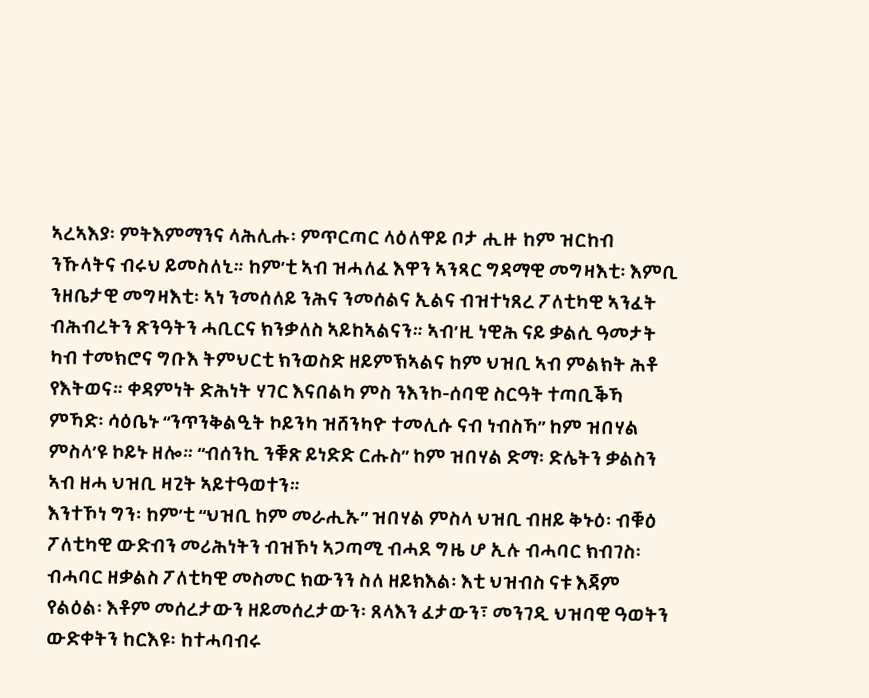ኣረኣእያ፡ ምትእምማንና ላሕሊሑ፡ ምጥርጣር ላዕለዋይ ቦታ ሒዙ ከም ዝርከብ ንኹላትና ብሩህ ይመስለኒ። ከም’ቲ ኣብ ዝሓለፈ እዋን ኣንጻር ግዳማዊ መግዛእቲ፡ እምቢ ንዘቤታዊ መግዛእቲ፡ ኣነ ንመሰለይ ንሕና ንመሰልና ኢልና ብዝተነጸረ ፖለቲካዊ ኣንፈት ብሕብረትን ጽንዓትን ሓቢርና ክንቃለስ ኣይከኣልናን። ኣብ’ዚ ነዊሕ ናይ ቃልሲ ዓመታት ካብ ተመክሮና ግቡእ ትምህርቲ ክንወስድ ዘይምኽኣልና ከም ህዝቢ ኣብ ምልክት ሕቶ የእትወና። ቀዳምነት ድሕነት ሃገር እናበልካ ምስ ንእንኮ-ሰባዊ ስርዓት ተጣቢቕኻ ምኻድ፡ ሳዕቤኑ “ንጥንቅልዒት ኮይንካ ዝሸንካዮ ተመሊሱ ናብ ነብስኻ” ከም ዝበሃል ምስላ’ዩ ኮይኑ ዘሎ። “ብሰንኪ ንቑጽ ይነድድ ርሑስ” ከም ዝበሃል ድማ፡ ድሌትን ቃልስን ኣብ ዘሓ ህዝቢ ዛጊት ኣይተዓወተን።
እንተኾነ ግን፡ ከም’ቲ “ህዝቢ ከም መራሒኡ” ዝበሃል ምስላ ህዝቢ ብዘይ ቅኑዕ፡ ብቑዕ ፖለቲካዊ ውድብን መሪሕነትን ብዝኾነ ኣጋጣሚ ብሓደ ግዜ ሆ ኢሉ ብሓባር ክብገስ፡ ብሓባር ዘቃልስ ፖለቲካዊ መስመር ክውንን ስለ ዘይክእል፡ እቲ ህዝብስ ናቱ እጃም የልዕል፡ እቶም መሰረታውን ዘይመሰረታውን፡ ጸላእን ፈታውን፣ መንገዲ ህዝባዊ ዓወትን ውድቀትን ከርእዩ፡ ከተሓባብሩ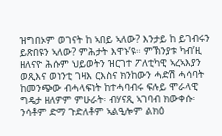ዝግበኦም ወገናት ከ ኣበይ ኣለው? እንታይ ከ ይገብሩን ይጽበዩን ኣለው? ምሕታት እዋኑ’ዩ። ምኽንያቱ ካብ’ዚ ዘለናዮ ሕሱም ህይወትን ዝርገተ ፖለቲካዊ ኣረኣእያን ወጺእና ወነንቲ ገዛእ ርእስና ክንከውን ሓድሽ ሓሳባት ከመንጭው ብሓላፍነት ከተሓባብሩ ፍሉይ ሞራላዊ ግዴታ ዘለዎም ምሁራት፡ ብሃናጺ ኣገባብ ክውቀሱ፡ ንሳቶም ድማ ጉድለቶም ኣልዒሎም ልክዕ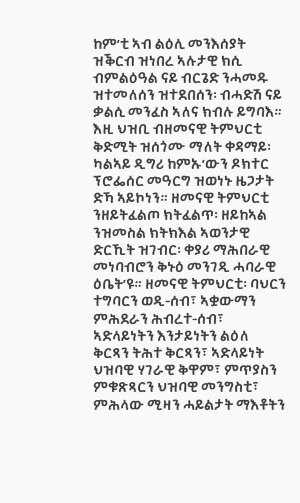ከም’ቲ ኣብ ልዕሊ መንእሰያት ዝቕርብ ዝነበረ ኣሉታዊ ክሲ ብምልዕዓል ናይ ብርጌድ ንሓመዱ ዝተመለሰን ዝተደበሰን፡ ብሓድሽ ናይ ቃልሲ መንፈስ ኣለና ክብሉ ይግባእ።
እዚ ህዝቢ ብዘመናዊ ትምህርቲ ቅድሚት ዝሰጎሙ ማለት ቀዳማይ፡ ካልኣይ ዲግሪ ከምኡ’ውን ዶክተር ፕሮፌሰር መዓርግ ዝወነኑ ዜጋታት ድኻ ኣይኮነን። ዘመናዊ ትምህርቲ ንዘይትፈልጦ ክትፈልጥ፡ ዘይከኣል ንዝመስል ክትክእል ኣወንታዊ ድርኺት ዝገብር፡ ቀያሪ ማሕበራዊ መነባብሮን ቅኑዕ መንገዲ ሓባራዊ ዕቤት’ዩ። ዘመናዊ ትምህርቲ፡ ባህርን ተግባርን ወዲ-ሰብ፣ ኣቋውማን ምሕደራን ሕብረተ-ሰብ፣ ኣድላይነትን እንታይነትን ልዕለ ቅርጻን ትሕተ ቅርጻን፣ ኣድላይነት ህዝባዊ ሃገራዊ ቅዋም፣ ምጥያስን ምቁጽጻርን ህዝባዊ መንግስቲ፣ ምሕላው ሚዛን ሓይልታት ማእቶትን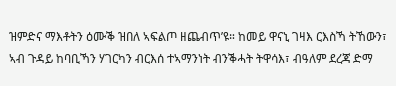ዝምድና ማእቶትን ዕሙቕ ዝበለ ኣፍልጦ ዘጨብጥ’ዩ። ከመይ ዋናኒ ገዛእ ርእስኻ ትኸውን፣ ኣብ ጉዳይ ከባቢኻን ሃገርካን ብርእሰ ተኣማንነት ብንቕሓት ትዋሳእ፣ ብዓለም ደረጃ ድማ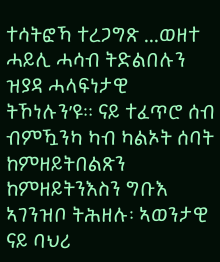ተሳትፎኻ ተረጋግጽ ...ወዘተ ሓይሊ ሓሳብ ትድልበሉን ዝያዳ ሓላፍነታዊ ትኾነሉን’ዩ። ናይ ተፈጥሮ ሰብ ብምዃንካ ካብ ካልኦት ሰባት ከምዘይትበልጽን ከምዘይትንእስን ግቡእ ኣገንዝቦ ትሕዘሉ፡ ኣወንታዊ ናይ ባህሪ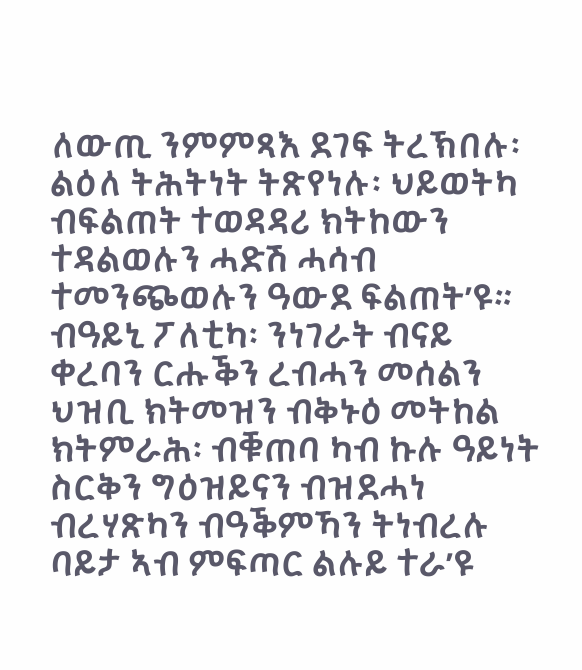ለውጢ ንምምጻእ ደገፍ ትረኽበሉ፡ ልዕለ ትሕትነት ትጽየነሉ፡ ህይወትካ ብፍልጠት ተወዳዳሪ ክትከውን ተዳልወሉን ሓድሽ ሓሳብ ተመንጭወሉን ዓውደ ፍልጠት’ዩ።
ብዓይኒ ፖለቲካ፡ ንነገራት ብናይ ቀረባን ርሑቕን ረብሓን መሰልን ህዝቢ ክትመዝን ብቅኑዕ መትከል ክትምራሕ፡ ብቑጠባ ካብ ኩሉ ዓይነት ስርቅን ግዕዝይናን ብዝደሓነ ብረሃጽካን ብዓቕምኻን ትነብረሉ ባይታ ኣብ ምፍጣር ልሉይ ተራ’ዩ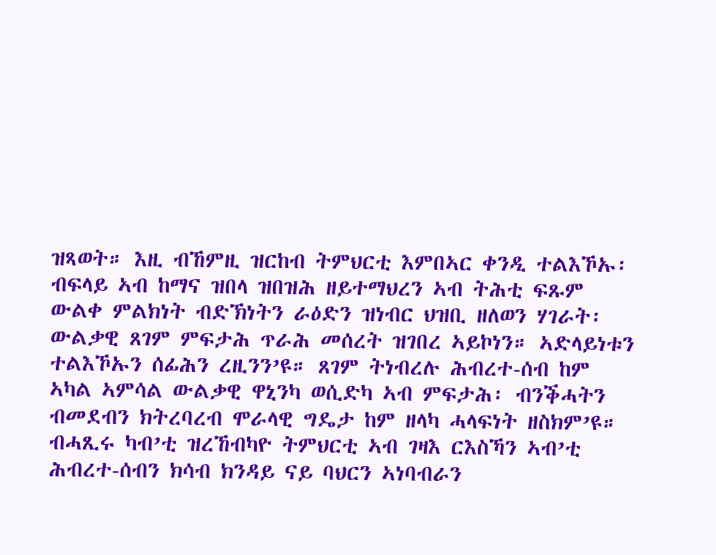ዝጻወት። እዚ ብኸምዚ ዝርከብ ትምህርቲ እምበኣር ቀንዲ ተልእኾኡ፡ ብፍላይ ኣብ ከማና ዝበላ ዝበዝሕ ዘይተማህረን ኣብ ትሕቲ ፍጹም ውልቀ ምልክነት ብድኽነትን ራዕድን ዝነብር ህዝቢ ዘለወን ሃገራት፡ ውልቃዊ ጸገም ምፍታሕ ጥራሕ መሰረት ዝገበረ ኣይኮነን። ኣድላይነቱን ተልእኾኡን ሰፊሕን ረዚንን’ዩ። ጸገም ትነብረሉ ሕብረተ-ሰብ ከም ኣካል ኣምሳል ውልቃዊ ዋኒንካ ወሲድካ ኣብ ምፍታሕ፡ ብንቕሓትን ብመደብን ክትረባረብ ሞራላዊ ግዴታ ከም ዘላካ ሓላፍነት ዘስክም’ዩ። ብሓጺሩ ካብ’ቲ ዝረኸብካዮ ትምህርቲ ኣብ ገዛእ ርእስኻን ኣብ’ቲ ሕብረተ-ሰብን ክሳብ ክንዳይ ናይ ባህርን ኣነባብራን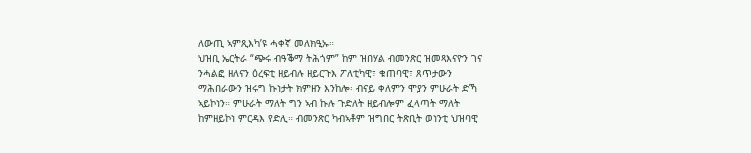ለውጢ ኣምጺእካ’ዩ ሓቀኛ መለክዒኡ።
ህዝቢ ኤርትራ “ጭሩ ብዓቕማ ትሕጎም” ከም ዝበሃል ብመንጽር ዝመጻእናዮን ገና ንሓልፎ ዘለናን ዕረፍቲ ዘይብሉ ዘይርጉእ ፖለቲካዊ፣ ቁጠባዊ፣ ጸጥታውን ማሕበራውን ዝሩግ ኩነታት ክምዘን እንከሎ፡ ብናይ ቀለምን ሞያን ምሁራት ድኻ ኣይኮነን። ምሁራት ማለት ግን ኣብ ኩሉ ጉድለት ዘይብሎም ፈላጣት ማለት ከምዘይኮነ ምርዳእ የድሊ። ብመንጽር ካብኣቶም ዝግበር ትጽቢት ወነንቲ ህዝባዊ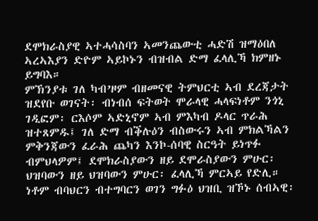ደሞክራስያዊ ኣተሓሳስባን ኣመንጨውቲ ሓድሽ ዝማዕበለ ኣረኣእያን ድዮም ኣይኮኑን ብዝብል ድማ ፈላሊኻ ክምዘኑ ይግባእ።
ምኽንያቱ ገለ ካብ’ዞም ብዘመናዊ ትምህርቲ ኣብ ደረጃታት ዝደየቡ ወገናት፡ ብነብሰ ፍትወት ሞራላዊ ሓላፍነቶም ንጎኒ ገዲፎም፡ ርእሶም ኣድኒኖም ኣብ ምእካብ ዶላር ጥራሕ ዝተጸምዱ፤ ገለ ድማ ብቕሉዕን ብስውሩን ኣብ ምክልኻልን ምቅንጃውን ፈራሕ ጨካን እንኮ-ሰባዊ ስርዓት ይነጥፉ ብምህላዎም፤ ደሞክራስያውን ዘይ ደሞራስያውን ምሁር፡ ህዝባውን ዘይ ህዝባውን ምሁር፡ ፈላሊኻ ምርኣይ የድሊ። ነቶም ብባህርን ብተግባርን ወገን ግፉዕ ህዝቢ ዝኾኑ ሰብኣዊ፡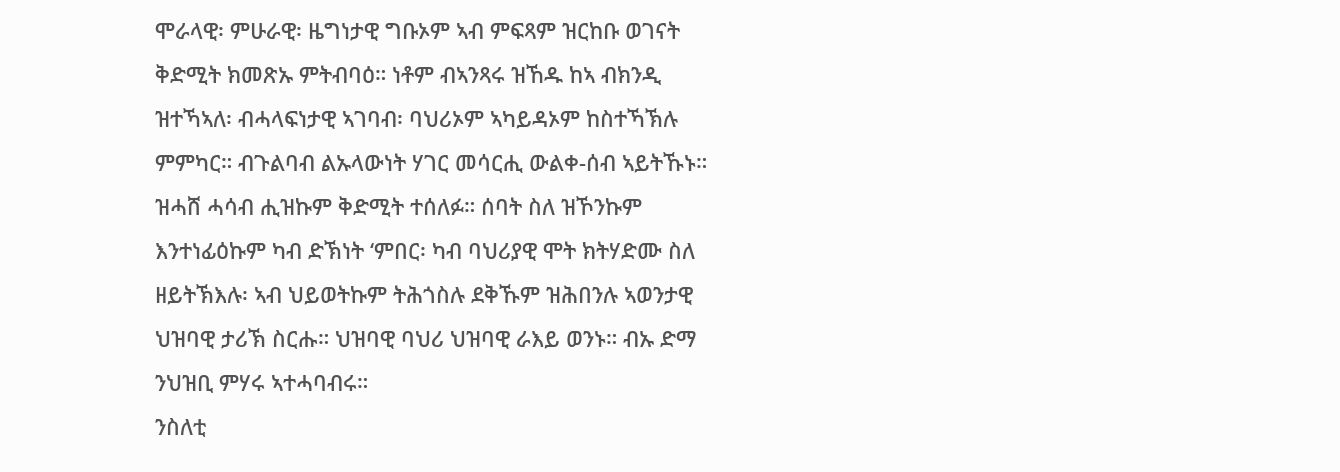ሞራላዊ፡ ምሁራዊ፡ ዜግነታዊ ግቡኦም ኣብ ምፍጻም ዝርከቡ ወገናት ቅድሚት ክመጽኡ ምትብባዕ። ነቶም ብኣንጻሩ ዝኸዱ ከኣ ብክንዲ ዝተኻኣለ፡ ብሓላፍነታዊ ኣገባብ፡ ባህሪኦም ኣካይዳኦም ከስተኻኽሉ ምምካር። ብጉልባብ ልኡላውነት ሃገር መሳርሒ ውልቀ-ሰብ ኣይትኹኑ። ዝሓሸ ሓሳብ ሒዝኩም ቅድሚት ተሰለፉ። ሰባት ስለ ዝኾንኩም እንተነፊዕኩም ካብ ድኽነት ‘ምበር፡ ካብ ባህሪያዊ ሞት ክትሃድሙ ስለ ዘይትኽእሉ፡ ኣብ ህይወትኩም ትሕጎስሉ ደቅኹም ዝሕበንሉ ኣወንታዊ ህዝባዊ ታሪኽ ስርሑ። ህዝባዊ ባህሪ ህዝባዊ ራእይ ወንኑ። ብኡ ድማ ንህዝቢ ምሃሩ ኣተሓባብሩ።
ንስለቲ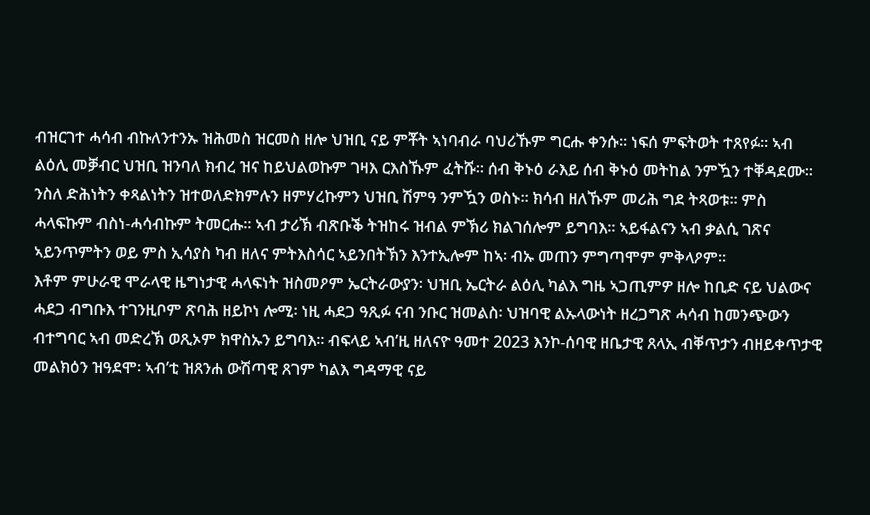ብዝርገተ ሓሳብ ብኩለንተንኡ ዝሕመስ ዝርመስ ዘሎ ህዝቢ ናይ ምቾት ኣነባብራ ባህሪኹም ግርሑ ቀንሱ። ነፍሰ ምፍትወት ተጸየፉ። ኣብ ልዕሊ መቓብር ህዝቢ ዝንባለ ክብረ ዝና ከይህልወኩም ገዛእ ርእስኹም ፈትሹ። ሰብ ቅኑዕ ራእይ ሰብ ቅኑዕ መትከል ንምዃን ተቐዳደሙ። ንስለ ድሕነትን ቀጻልነትን ዝተወለድክምሉን ዘምሃረኩምን ህዝቢ ሽምዓ ንምዃን ወስኑ። ክሳብ ዘለኹም መሪሕ ግደ ትጻወቱ። ምስ ሓላፍኩም ብስነ-ሓሳብኩም ትመርሑ። ኣብ ታሪኽ ብጽቡቕ ትዝከሩ ዝብል ምኽሪ ክልገሰሎም ይግባእ። ኣይፋልናን ኣብ ቃልሲ ገጽና ኣይንጥምትን ወይ ምስ ኢሳያስ ካብ ዘለና ምትእስሳር ኣይንበትኽን እንተኢሎም ከኣ፡ ብኡ መጠን ምግጣሞም ምቅላዖም።
እቶም ምሁራዊ ሞራላዊ ዜግነታዊ ሓላፍነት ዝስመዖም ኤርትራውያን፡ ህዝቢ ኤርትራ ልዕሊ ካልእ ግዜ ኣጋጢምዎ ዘሎ ከቢድ ናይ ህልውና ሓደጋ ብግቡእ ተገንዚቦም ጽባሕ ዘይኮነ ሎሚ፡ ነዚ ሓደጋ ዓጺፉ ናብ ንቡር ዝመልስ፡ ህዝባዊ ልኡላውነት ዘረጋግጽ ሓሳብ ከመንጭውን ብተግባር ኣብ መድረኽ ወጺኦም ክዋስኡን ይግባእ። ብፍላይ ኣብ’ዚ ዘለናዮ ዓመተ 2023 እንኮ-ሰባዊ ዘቤታዊ ጸላኢ ብቐጥታን ብዘይቀጥታዊ መልክዕን ዝዓደሞ፡ ኣብ’ቲ ዝጸንሐ ውሽጣዊ ጸገም ካልእ ግዳማዊ ናይ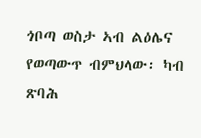ጎቦጣ ወስታ ኣብ ልዕሌና የወጣውጥ ብምህላው፡ ካብ ጽባሕ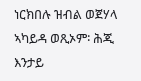ነርክበሉ ዝብል ወጀሃላ ኣካይዳ ወጺኦም፡ ሕጂ እንታይ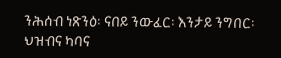ንሕሰብ ነጽንዕ፡ ናበይ ንውፈር፡ እንታይ ንግበር፡ ህዝብና ካባና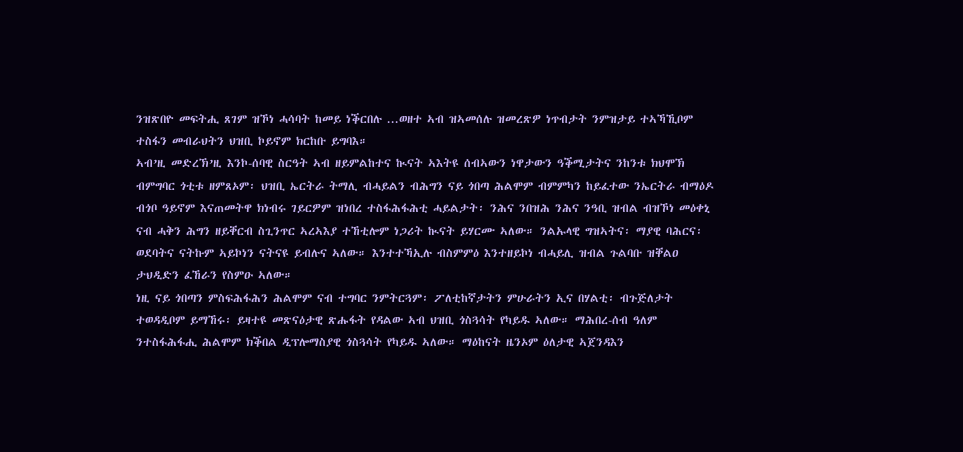ንዝጽበዮ መፍትሒ ጸገም ዝኾነ ሓሳባት ከመይ ነቕርበሉ ...ወዘተ ኣብ ዝኣመሰሉ ዝመረጽዎ ነጥብታት ንምዝታይ ተኣኻኺቦም ተስፋን መብራህትን ህዝቢ ኮይኖም ክርከቡ ይግባእ።
ኣብ’ዚ መድረኽ’ዚ እንኮ-ሰባዊ ስርዓት ኣብ ዘይምልከተና ኲናት ኣእትዩ ሰብኣውን ነዋታውን ዓቕሚታትና ንከንቱ ክህሞኽ ብምግባር ጎቲቱ ዘምጸኦም፡ ህዝቢ ኤርትራ ትማሊ ብሓይልን ብሕግን ናይ ጎበጣ ሕልሞም ብምምካን ከይፈተው ንኤርትራ ብማዕዶ ብጎቦ ዓይኖም እናጠመትዋ ክነብሩ ገይርዎም ዝነበረ ተስፋሕፋሕቲ ሓይልታት፡ ንሕና ንበዝሕ ንሕና ንዓቢ ዝብል ብዝኾነ መዕቀኒ ናብ ሓቅን ሕግን ዘይቐርብ ስጊንጥር ኣረኣእያ ተኸቲሎም ነጋሪት ኲናት ይሃርሙ ኣለው። ንልኡላዊ ግዝኣትና፡ ማያዊ ባሕርና፡ ወደባትና ናትኩም ኣይኮነን ናትናዩ ይብሉና ኣለው። እንተተኻኢሉ ብስምምዕ እንተዘይኮነ ብሓይሊ ዝብል ጉልባቡ ዝቐልዐ ታህዲድን ፈኸራን የስምዑ ኣለው።
ነዚ ናይ ጎበጣን ምስፍሕፋሕን ሕልሞም ናብ ተግባር ንምትርጓም፡ ፖለቲከኛታትን ምሁራትን ኢና በሃልቲ፡ ብጉጅለታት ተወዳዲቦም ይማኸሩ፡ ይዛተዩ መጽናዕታዊ ጽሑፋት የዳልው ኣብ ህዝቢ ጎስጓሳት የካይዱ ኣለው። ማሕበረ-ሰብ ዓለም ንተስፋሕፋሒ ሕልሞም ክቕበል ዲፕሎማስያዊ ጎስጓሳት የካይዱ ኣለው። ማዕከናት ዜንኦም ዕለታዊ ኣጀንዳእን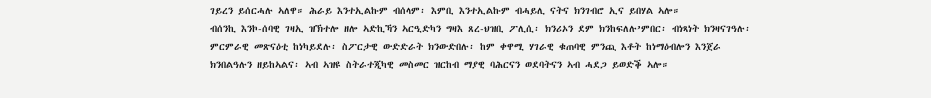ገይረን ይሰርሓሉ ኣለዋ። ሕራይ እንተኢልኩም ብሰላም፡ እምቢ እንተኢልኩም ብሓይሊ ናትና ክንገብሮ ኢና ይበሃል ኣሎ።
ብሰንኪ እንኮ-ሰባዊ ገዛኢ ዝኽተሎ ዘሎ ኣድኪኻን ኣርዒድካን ግዛእ ጸረ-ህዝቢ ፖሊሲ፡ ክንሪኦን ደም ክንከፍለሉ’ምበር፡ ብነጻነት ክንዛናገዓሉ፡ ምርምራዊ መጽናዕቲ ከነካይደሉ፡ ስፖርታዊ ውድድራት ክንውድበሉ፡ ከም ቀዋሚ ሃገራዊ ቁጠባዊ ምንጪ እቶት ከነማዕብሎን እንጀራ ክንበልዓሉን ዘይከኣልና፡ ኣብ ኣዝዩ ስትራተጂካዊ መስመር ዝርከብ ማያዊ ባሕርናን ወደባትናን ኣብ ሓደጋ ይወድቕ ኣሎ።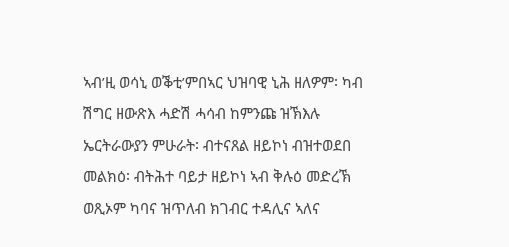ኣብ’ዚ ወሳኒ ወቕቲ’ምበኣር ህዝባዊ ኒሕ ዘለዎም፡ ካብ ሽግር ዘውጽእ ሓድሽ ሓሳብ ከምንጩ ዝኽእሉ ኤርትራውያን ምሁራት፡ ብተናጸል ዘይኮነ ብዝተወደበ መልክዕ፡ ብትሕተ ባይታ ዘይኮነ ኣብ ቅሉዕ መድረኽ ወጺኦም ካባና ዝጥለብ ክገብር ተዳሊና ኣለና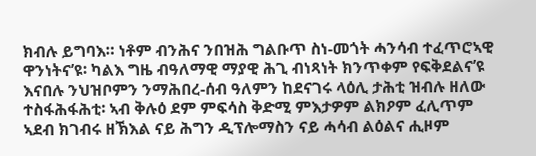ክብሉ ይግባእ። ነቶም ብንሕና ንበዝሕ ግልቡጥ ስነ-መጎት ሓንሳብ ተፈጥሮኣዊ ዋንነትና’ዩ፡ ካልእ ግዜ ብዓለማዊ ማያዊ ሕጊ ብነጻነት ክንጥቀም የፍቅደልና’ዩ እናበሉ ንህዝቦምን ንማሕበረ-ሰብ ዓለምን ከደናገሩ ላዕሊ ታሕቲ ዝብሉ ዘለው ተስፋሕፋሕቲ፡ ኣብ ቅሉዕ ደም ምፍሳስ ቅድሚ ምእታዎም ልክዖም ፈሊጥም ኣደብ ክገብሩ ዘኽእል ናይ ሕግን ዲፕሎማስን ናይ ሓሳብ ልዕልና ሒዞም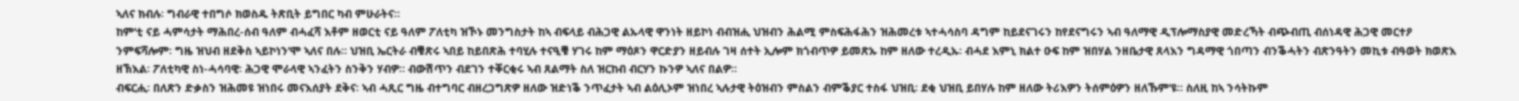ኣለና ክብሉ፡ ግብራዊ ተበግሶ ክወስዱ ትጽቢት ይግበር ካብ ምሁራትና።
ከም’ቲ ናይ ሓምሳታት ማሕበረ-ሰብ ዓለም ብሓፈሻ እቶም ዘወርቲ ናይ ዓለም ፖለቲካ ዝኾኑ መንግስታት ከኣ ብፍላይ ብሕጋዊ ልኡላዊ ዋንነት ዘይኮነ ብብዝሒ ህዝብን ሕልሚ ምስፍሕፋሕን ዝሕመረቱ ኣተሓሳስባ ዳግም ከይደናገሩን ከየደናግሩን ኣብ ዓለማዊ ዲፕሎማስያዊ መድረኻት ብጭብጢ ብሰነዳዊ ሕጋዊ መርተዖ ንምፍሻሎም፡ ግዜ ዝህብ ዘደቅስ ኣይኮነን’ሞ ኣለና በሉ። ህዝቢ ኤርትራ ብቑጽሩ ኣበይ ከይበጽሕ ተባሂሉ ተናዒቑ ሃገሩ ከም ማዕጾን ዋርድያን ዘይብሉ ገዛ ሰተት ኢሎም ክጎብጥዎ ይመጽኡ ከም ዘለው ተረዲኡ፡ ብሓደ እምኒ ክልተ ዑፍ ከም ዝበሃል ንዘቤታዊ ጸላእን ግዳማዊ ጎበጣን ብንቕሓትን ብጽንዓትን መኪቱ ብዓወት ክወጽእ ዘኽእል፡ ፖለቲካዊ ስነ-ሓሳባዊ፡ ሕጋዊ ሞራላዊ ኣንፈትን ስንቅን ሃብዎ። ብውሽጥን ብደገን ተቐርቂሩ ኣብ ጸልማት ስለ ዝርከብ ብርሃን ኩንዎ ኣለና በልዎ።
ብፍርሒ፡ በለጽን ድቃስን ዝሕመዩ ዝነበሩ መናእሰያት ደቅና፡ ኣብ ሓጺር ግዜ ብተግባር ብዘረጋግጽዎ ዘለው ዝድነቕ ንጥፈታት ኣብ ልዕሊኦም ዝነበረ ኣሉታዊ ትዕዝብን ምስልን ብምቕያር ተስፋ ህዝቢ፡ ደቂ ህዝቢ ይበሃሉ ከም ዘለው ትሪእዎን ትሰምዕዎን ዘለኹም’ዩ። ስለዚ ከኣ ንሳትኩም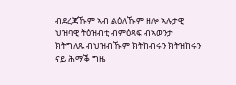ብደረጃኹም ኣብ ልዕለኹም ዘሎ ኣሉታዊ ህዝባዊ ትዕዝብቲ ብምዕጻፍ ብኣወንታ ክትግለጹ ብህዝብኹም ክትከብሩን ክትዝከሩን ናይ ሕማቕ ግዜ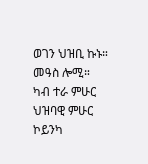ወገን ህዝቢ ኩኑ። መዓስ ሎሚ። ካብ ተራ ምሁር ህዝባዊ ምሁር ኮይንካ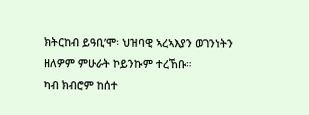ክትርከብ ይዓቢ’ሞ፡ ህዝባዊ ኣረኣእያን ወገንነትን ዘለዎም ምሁራት ኮይንኩም ተረኸቡ።
ካብ ክብሮም ከሰተ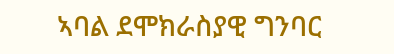ኣባል ደሞክራስያዊ ግንባር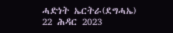ሓድነት ኤርትራ(ደግሓኤ)
22 ሕዳር 2023